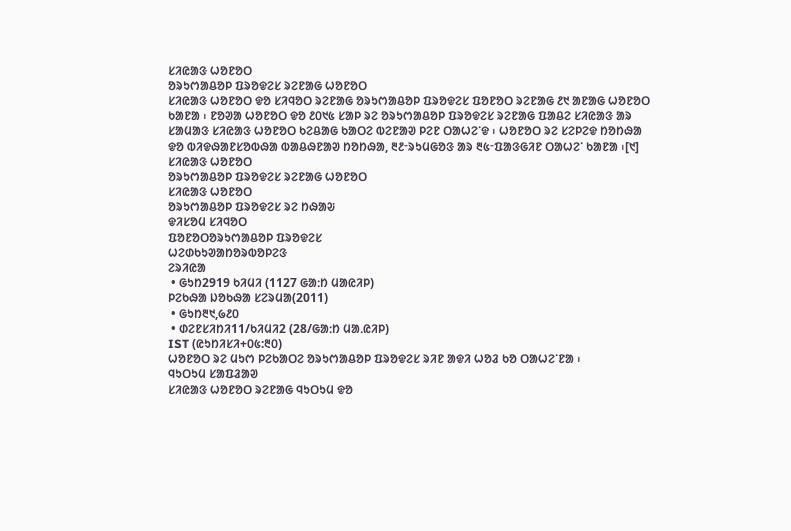ᱥᱤᱭᱟᱝ ᱦᱚᱱᱚᱛ
ᱚᱨᱩᱬᱟᱪᱚᱞ ᱯᱨᱚᱫᱮᱥ ᱨᱮᱱᱟᱜ ᱦᱚᱱᱚᱛ
ᱥᱤᱭᱟᱝ ᱦᱚᱱᱚᱛ ᱫᱚ ᱥᱤᱧᱚᱛ ᱨᱮᱱᱟᱜ ᱚᱨᱩᱬᱟᱪᱚᱞ ᱯᱨᱚᱫᱮᱥ ᱯᱚᱱᱚᱛ ᱨᱮᱱᱟᱜ ᱒᱑ ᱟᱱᱟᱜ ᱦᱚᱱᱚᱛ ᱠᱟᱱᱟ ᱾ ᱱᱚᱣᱟ ᱦᱚᱱᱚᱛ ᱫᱚ ᱒᱐᱑᱕ ᱥᱟᱞ ᱨᱮ ᱚᱨᱩᱬᱟᱪᱚᱞ ᱯᱨᱚᱫᱮᱥ ᱨᱮᱱᱟᱜ ᱯᱟᱪᱮ ᱥᱤᱭᱟᱝ ᱟᱨ ᱥᱟᱢᱟᱝ ᱥᱤᱭᱟᱝ ᱦᱚᱱᱚᱛ ᱠᱮᱪᱟᱜ ᱠᱟᱛᱮ ᱵᱮᱱᱟᱣ ᱞᱮᱱ ᱛᱟᱦᱮᱸᱫ ᱾ ᱦᱚᱱᱚᱛ ᱨᱮ ᱥᱮᱞᱮᱫ ᱴᱚᱴᱷᱟ ᱫᱚ ᱵᱤᱫᱷᱟᱱᱥᱚᱵᱷᱟ ᱵᱟᱪᱷᱱᱟᱣ ᱴᱚᱴᱷᱟ, ᱓᱒ᱼᱨᱩᱢᱜᱚᱝ ᱟᱨ ᱓᱕ᱼᱯᱟᱝᱜᱤᱱ ᱛᱟᱦᱮᱸ ᱠᱟᱱᱟ ᱾[᱑]
ᱥᱤᱭᱟᱝ ᱦᱚᱱᱚᱛ
ᱚᱨᱩᱬᱟᱪᱚᱞ ᱯᱨᱚᱫᱮᱥ ᱨᱮᱱᱟᱜ ᱦᱚᱱᱚᱛ
ᱥᱤᱭᱟᱝ ᱦᱚᱱᱚᱛ
ᱚᱨᱩᱬᱟᱪᱚᱞ ᱯᱨᱚᱫᱮᱥ ᱨᱮ ᱴᱷᱟᱶ
ᱫᱤᱥᱚᱢ ᱥᱤᱧᱚᱛ
ᱯᱚᱱᱚᱛᱚᱨᱩᱬᱟᱪᱚᱞ ᱯᱨᱚᱫᱮᱥ
ᱦᱮᱰᱠᱩᱣᱟᱴᱚᱨᱵᱚᱞᱮᱝ
ᱮᱨᱤᱭᱟ
 • ᱜᱩᱴ2919 ᱠᱤᱢᱤ (1127 ᱜᱟᱺᱴ ᱢᱟᱭᱤᱞ)
ᱞᱮᱠᱷᱟ ᱡᱚᱠᱷᱟ ᱥᱮᱨᱢᱟ(2011)
 • ᱜᱩᱴ᱓᱑,᱙᱒᱐
 • ᱰᱮᱱᱥᱤᱴᱤ11/ᱠᱤᱢᱤ2 (28/ᱜᱟᱺᱴ ᱢᱟᱹᱭᱤᱞ)
IST (ᱭᱩᱴᱤᱥᱤ+᱐᱕:᱓᱐)
ᱦᱚᱱᱚᱛ ᱨᱮ ᱢᱩᱬ ᱞᱮᱠᱟᱛᱮ ᱚᱨᱩᱬᱟᱪᱚᱞ ᱯᱨᱚᱫᱮᱥ ᱨᱤᱱ ᱟᱫᱤ ᱦᱚᱲ ᱠᱚ ᱛᱟᱦᱮᱸᱱᱟ ᱾
ᱧᱩᱛᱩᱢ ᱥᱟᱯᱲᱟᱣ
ᱥᱤᱭᱟᱝ ᱦᱚᱱᱚᱛ ᱨᱮᱱᱟᱜ ᱧᱩᱛᱩᱢ ᱫᱚ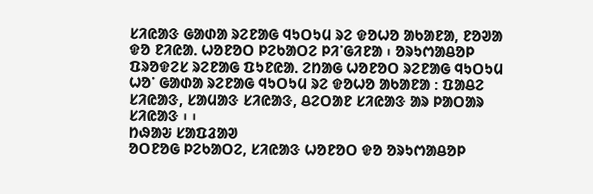ᱥᱤᱭᱟᱝ ᱜᱟᱰᱟ ᱨᱮᱱᱟᱜ ᱧᱩᱛᱩᱢ ᱨᱮ ᱫᱚᱦᱚ ᱟᱠᱟᱱᱟ, ᱱᱚᱣᱟ ᱫᱚ ᱱᱤᱭᱟᱹ ᱦᱚᱱᱚᱛ ᱞᱮᱠᱟᱛᱮ ᱞᱤᱸᱜᱤᱱᱟ ᱾ ᱚᱨᱩᱬᱟᱪᱚᱞ ᱯᱨᱚᱫᱮᱥ ᱨᱮᱱᱟᱜ ᱯᱩᱱᱭᱟᱹ ᱮᱴᱟᱜ ᱦᱚᱱᱚᱛ ᱨᱮᱱᱟᱜ ᱧᱩᱛᱩᱢ ᱦᱚᱸ ᱜᱟᱰᱟ ᱨᱮᱱᱟᱜ ᱧᱩᱛᱩᱢ ᱨᱮ ᱫᱚᱦᱚ ᱟᱠᱟᱱᱟ : ᱯᱟᱪᱮ ᱥᱤᱭᱟᱝ, ᱥᱟᱢᱟᱝ ᱥᱤᱭᱟᱝ, ᱪᱮᱛᱟᱱ ᱥᱤᱭᱟᱝ ᱟᱨ ᱞᱟᱛᱟᱨ ᱥᱤᱭᱟᱝ ᱾ ᱾
ᱴᱷᱟᱶ ᱥᱟᱯᱲᱟᱣ
ᱚᱛᱱᱚᱜ ᱞᱮᱠᱟᱛᱮ, ᱥᱤᱭᱟᱝ ᱦᱚᱱᱚᱛ ᱫᱚ ᱚᱨᱩᱬᱟᱪᱚᱞ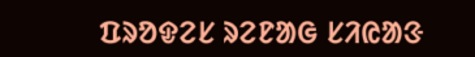ᱯᱨᱚᱫᱮᱥ ᱨᱮᱱᱟᱜ ᱥᱤᱭᱟᱝ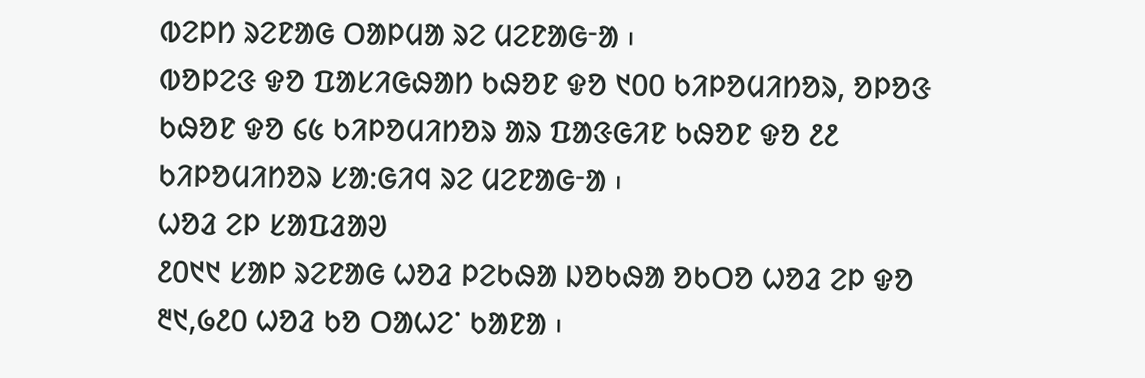ᱵᱮᱞᱴ ᱨᱮᱱᱟᱜ ᱛᱟᱞᱢᱟ ᱨᱮ ᱢᱮᱱᱟᱜᱼᱟ ᱾
ᱵᱚᱞᱮᱝ ᱫᱚ ᱯᱟᱥᱤᱜᱷᱟᱴ ᱠᱷᱚᱱ ᱫᱚ ᱑᱐᱐ ᱠᱤᱞᱚᱢᱤᱴᱚᱨ, ᱚᱞᱚᱝ ᱠᱷᱚᱱ ᱫᱚ ᱔᱕ ᱠᱤᱞᱚᱢᱤᱴᱚᱨ ᱟᱨ ᱯᱟᱝᱜᱤᱱ ᱠᱷᱚᱱ ᱫᱚ ᱒᱒ ᱠᱤᱞᱚᱢᱤᱴᱚᱨ ᱥᱟᱺᱜᱤᱧ ᱨᱮ ᱢᱮᱱᱟᱜᱼᱟ ᱾
ᱦᱚᱲ ᱮᱞ ᱥᱟᱯᱲᱟᱣ
᱒᱐᱑᱑ ᱥᱟᱞ ᱨᱮᱱᱟᱜ ᱦᱚᱲ ᱞᱮᱠᱷᱟ ᱡᱚᱠᱷᱟ ᱚᱠᱛᱚ ᱦᱚᱲ ᱮᱞ ᱫᱚ ᱓᱑,᱙᱒᱐ ᱦᱚᱲ ᱠᱚ ᱛᱟᱦᱮᱸ ᱠᱟᱱᱟ ᱾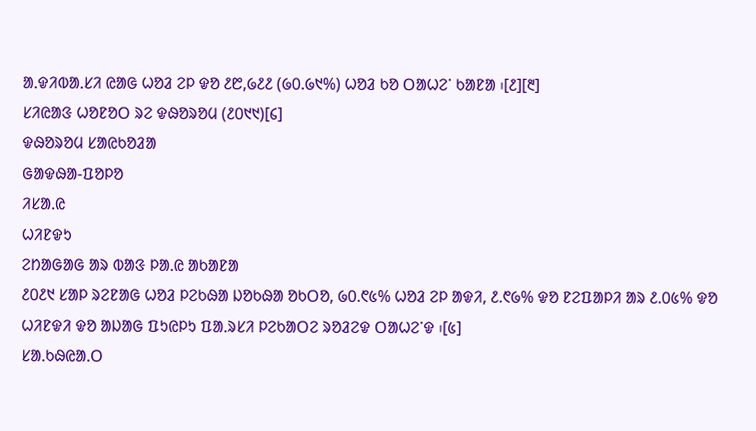ᱟᱹᱫᱤᱵᱟᱹᱥᱤ ᱭᱟᱜ ᱦᱚᱲ ᱮᱞ ᱫᱚ ᱒᱘,᱙᱒᱒ (᱙᱐.᱙᱑%) ᱦᱚᱲ ᱠᱚ ᱛᱟᱦᱮᱸ ᱠᱟᱱᱟ ᱾[᱒][᱓]
ᱥᱤᱭᱟᱝ ᱦᱚᱱᱚᱛ ᱨᱮ ᱫᱷᱚᱨᱚᱢ (᱒᱐᱑᱑)[᱔]
ᱫᱷᱚᱨᱚᱢ ᱥᱟᱭᱠᱚᱲᱟ
ᱜᱟᱫᱷᱟ-ᱯᱚᱞᱚ
ᱤᱥᱟᱹᱭ
ᱦᱤᱱᱫᱩ
ᱮᱴᱟᱜᱟᱜ ᱟᱨ ᱵᱟᱝ ᱞᱟᱹᱭ ᱟᱠᱟᱱᱟ
᱒᱐᱒᱑ ᱥᱟᱞ ᱨᱮᱱᱟᱜ ᱦᱚᱲ ᱞᱮᱠᱷᱟ ᱡᱚᱠᱷᱟ ᱚᱠᱛᱚ, ᱙᱐.᱖᱕% ᱦᱚᱲ ᱮᱞ ᱟᱫᱤ, ᱒.᱖᱙% ᱫᱚ ᱱᱮᱯᱟᱞᱤ ᱟᱨ ᱒.᱐᱕% ᱫᱚ ᱦᱤᱱᱫᱤ ᱫᱚ ᱟᱡᱟᱜ ᱯᱩᱭᱞᱩ ᱯᱟᱹᱨᱥᱤ ᱞᱮᱠᱟᱛᱮ ᱨᱚᱲᱮᱫ ᱛᱟᱦᱮᱸᱫ ᱾[᱕]
ᱥᱟᱹᱠᱷᱭᱟᱹᱛ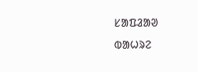ᱥᱟᱯᱲᱟᱣ
ᱵᱟᱦᱨᱮ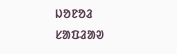ᱡᱚᱱᱚᱲ ᱥᱟᱯᱲᱟᱣ